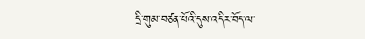དྲི་གུམ་བཙན་པོའི་དུས་འདིར་བོད་ལ་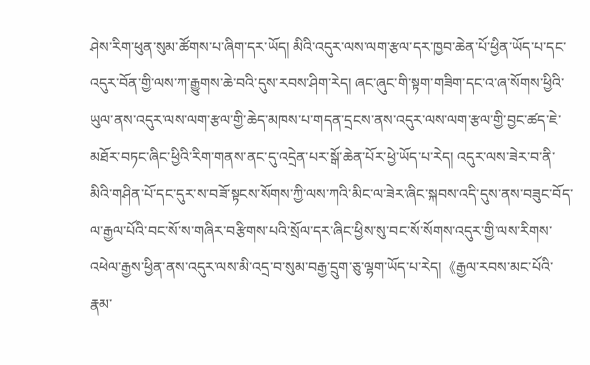ཤེས་རིག་ཕུན་སུམ་ཚོགས་པ་ཞིག་དར་ཡོད། མིའི་འདུར་ལས་ལག་རྩལ་དར་ཁྱབ་ཆེན་པོ་ཕྱིན་ཡོད་པ་དང་འདུར་བོན་གྱི་ལས་ཀ་རྒྱུགས་ཆེ་བའི་དུས་རབས་ཤིག་རེད། ཞང་ཞུང་གི་སྟག་གཟིག་དང་འ་ཞ་སོགས་ཕྱིའི་ཡུལ་ནས་འདུར་ལས་ལག་རྩལ་གྱི་ཆེད་མཁས་པ་གདན་དྲངས་ནས་འདུར་ལས་ལག་རྩལ་གྱི་བྱང་ཚད་ཇེ་མཐོར་བཏང་ཞིང་ཕྱིའི་རིག་གནས་ནང་དུ་འདྲེན་པར་སྒོ་ཆེན་པོར་ཕྱེ་ཡོད་པ་རེད། འདུར་ལས་ཟེར་བ་ནི་མིའི་གཤིན་པོ་དང་དུར་ས་བཟོ་སྟངས་སོགས་ཀྱི་ལས་ཀའི་མིང་ལ་ཟེར་ཞིང་སྐབས་འདི་དུས་ནས་བཟུང་བོད་ལ་རྒྱལ་པོའི་བང་སོ་ས་གཞིར་བརྩིགས་པའི་སྲོལ་དར་ཞིང་ཕྱིས་སུ་བང་སོ་སོགས་འདུར་གྱི་ལས་རིགས་འཕེལ་རྒྱས་ཕྱིན་ནས་འདུར་ལས་མི་འདྲ་བ་སུམ་བརྒྱ་དྲུག་ཅུ་ལྷག་ཡོད་པ་རེད།《རྒྱལ་རབས་མང་པོའི་རྣམ་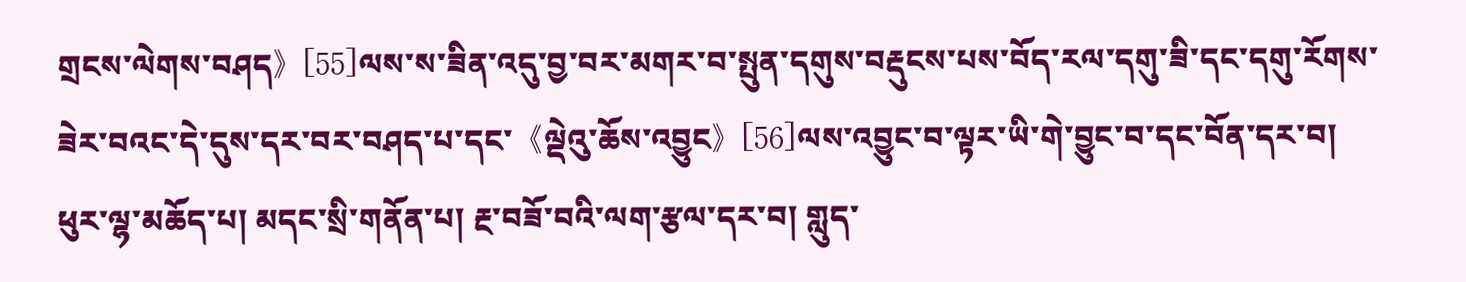གྲངས་ལེགས་བཤད》[55]ལས་ས་ཟིན་འདུ་བྱ་བར་མགར་བ་སྤུན་དགུས་བརྡུངས་པས་བོད་རལ་དགུ་ཟི་དང་དགུ་རོགས་ཟེར་བའང་དེ་དུས་དར་བར་བཤད་པ་དང་《ལྡེའུ་ཆོས་འབྱུང》[56]ལས་འབྱུང་བ་ལྟར་ཡི་གེ་བྱུང་བ་དང་བོན་དར་བ། ཕུར་ལྷ་མཆོད་པ། མདང་སྲི་གནོན་པ། རྔ་བཟོ་བའི་ལག་རྩལ་དར་བ། གླུད་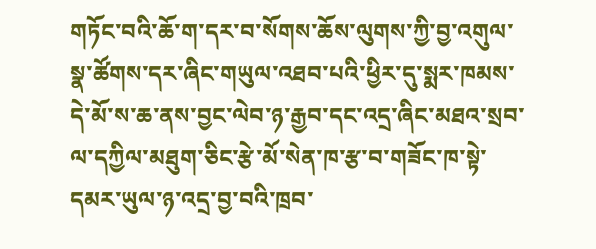གཏོང་བའི་ཆོ་ག་དར་བ་སོགས་ཆོས་ལུགས་ཀྱི་བྱ་འགུལ་སྣ་ཚོགས་དར་ཞིང་གཡུལ་འཐབ་པའི་ཕྱིར་དུ་སྨར་ཁམས་དེ་མོ་ས་ཆ་ནས་བྱང་ལེབ་ཉ་རྒྱབ་དང་འདྲ་ཞིང་མཐའ་སྲབ་ལ་དཀྱིལ་མཐུག་ཅིང་རྩེ་མོ་སེན་ཁ་རྩ་བ་གཟོང་ཁ་སྟེ་དམར་ཡུལ་ཉ་འདྲ་བྱ་བའི་ཁྲབ་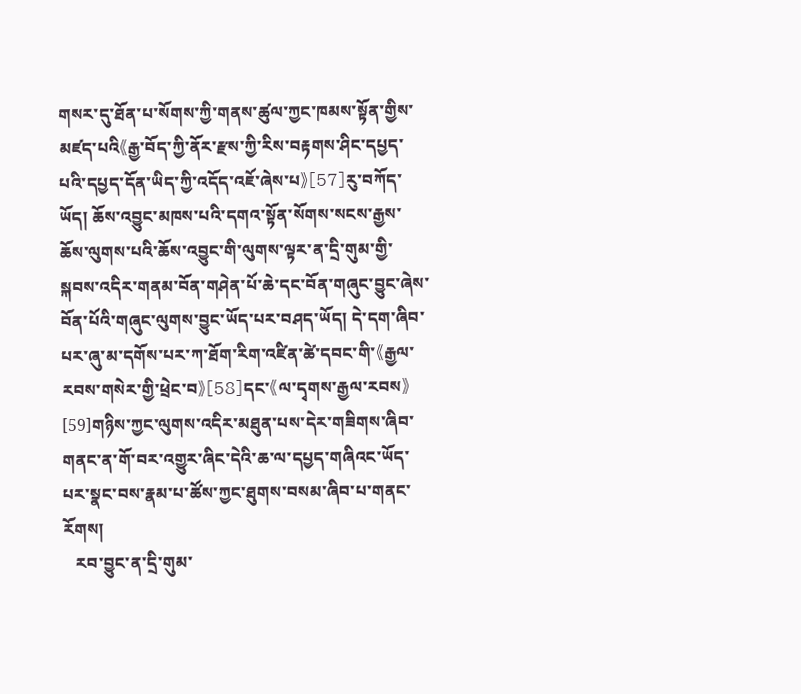གསར་དུ་ཐོན་པ་སོགས་ཀྱི་གནས་ཚུལ་ཀྱང་ཁམས་སྟོན་གྱིས་མཛད་པའི《རྒྱ་བོད་ཀྱི་ནོར་རྫས་ཀྱི་རིས་བརྟགས་ཤིང་དཔྱད་པའི་དཔྱད་དོན་ཡིད་ཀྱི་འདོད་འཇོ་ཞེས་པ》[57]རུ་བཀོད་ཡོད། ཆོས་འབྱུང་མཁས་པའི་དགའ་སྟོན་སོགས་སངས་རྒྱས་ཆོས་ལུགས་པའི་ཆོས་འབྱུང་གི་ལུགས་ལྟར་ན་དྲི་གུམ་གྱི་སྐབས་འདིར་གནམ་བོན་གཤེན་པོ་ཆེ་དང་བོན་གཞུང་བྱུང་ཞེས་བོན་པོའི་གཞུང་ལུགས་བྱུང་ཡོད་པར་བཤད་ཡོད། དེ་དག་ཞིབ་པར་ཞུ་མ་དགོས་པར་ཀ་ཐོག་རིག་འཛིན་ཚེ་དབང་གི་《རྒྱལ་རབས་གསེར་གྱི་ཕྲེང་བ》[58]དང་《ལ་དྭགས་རྒྱལ་རབས》[59]གཉིས་ཀྱང་ལུགས་འདིར་མཐུན་པས་དེར་གཟིགས་ཞིབ་གནང་ན་གོ་བར་འགྱུར་ཞིང་དེའི་ཆ་ལ་དཔྱད་གཞིའང་ཡོད་པར་སྣང་བས་རྣམ་པ་ཚོས་ཀྱང་ཐུགས་བསམ་ཞིབ་པ་གནང་རོགས།
   རབ་བྱུང་ན་དྲི་གུམ་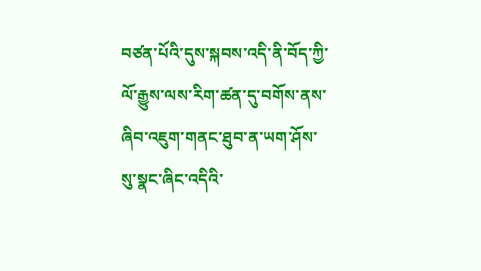བཙན་པོའི་དུས་སྐབས་འདི་ནི་བོད་ཀྱི་ལོ་རྒྱུས་ལས་རིག་ཚན་དུ་བགོས་ནས་ཞིབ་འཇུག་གནང་ཐུབ་ན་ཡག་ཤོས་སུ་སྣང་ཞིང་འདིའི་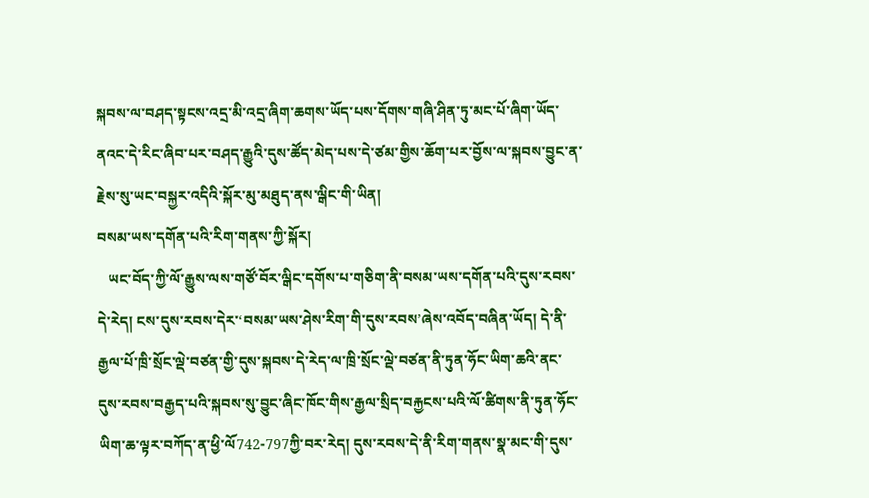སྐབས་ལ་བཤད་སྟངས་འདྲ་མི་འདྲ་ཞིག་ཆགས་ཡོད་པས་དོགས་གཞི་ཤིན་ཏུ་མང་པོ་ཞིག་ཡོད་ནའང་དེ་རིང་ཞིབ་པར་བཤད་རྒྱུའི་དུས་ཚོད་མེད་པས་དེ་ཙམ་གྱིས་ཆོག་པར་བྱོས་ལ་སྐབས་བྱུང་ན་རྗེས་སུ་ཡང་བསྐྱར་འདིའི་སྐོར་མུ་མཐུད་ནས་ལྒིང་གི་ཡིན།
བསམ་ཡས་དགོན་པའི་རིག་གནས་ཀྱི་སྐོར།
   ཡང་བོད་ཀྱི་ལོ་རྒྱུས་ལས་གཙོ་བོར་ལྒིང་དགོས་པ་གཅིག་ནི་བསམ་ཡས་དགོན་པའི་དུས་རབས་དེ་རེད། ངས་དུས་རབས་དེར་‘བསམ་ཡས་ཤེས་རིག་གི་དུས་རབས’ཞེས་འབོད་བཞིན་ཡོད། དེ་ནི་རྒྱལ་པོ་ཁྲི་སྲོང་ལྡེ་བཙན་གྱི་དུས་སྐབས་དེ་རེད་ལ་ཁྲི་སྲོང་ལྡེ་བཙན་ནི་ཏུན་ཧོང་ཡིག་ཆའི་ནང་དུས་རབས་བརྒྱད་པའི་སྐབས་སུ་བྱུང་ཞིང་ཁོང་གིས་རྒྱལ་སྲིད་བརྐྱངས་པའི་ལོ་ཚིགས་ནི་ཏུན་ཧོང་ཡིག་ཆ་ལྟར་བཀོད་ན་ཕྱི་ལོ742-797ཀྱི་བར་རེད། དུས་རབས་དེ་ནི་རིག་གནས་སྣ་མང་གི་དུས་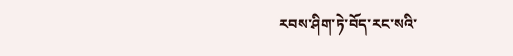རབས་ཤིག་ཏེ་བོད་རང་སའི་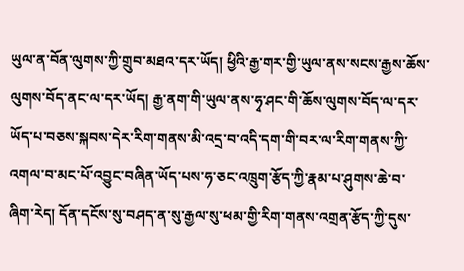ཡུལ་ན་བོན་ལུགས་ཀྱི་གྲུབ་མཐའ་དར་ཡོད། ཕྱིའི་རྒྱ་གར་གྱི་ཡུལ་ནས་སངས་རྒྱས་ཆོས་ལུགས་བོད་ནང་ལ་དར་ཡོད། རྒྱ་ནག་གི་ཡུལ་ནས་ཧྭ་ཤང་གི་ཆོས་ལུགས་བོད་ལ་དར་ཡོད་པ་བཅས་སྐབས་དེར་རིག་གནས་མི་འདྲ་བ་འདི་དག་གི་བར་ལ་རིག་གནས་ཀྱི་འགལ་བ་མང་པོ་འབྱུང་བཞིན་ཡོད་པས་ཧ་ཅང་འཁྲུག་རྩོད་ཀྱི་རྣམ་པ་ཤུགས་ཆེ་བ་ཞིག་རེད། དོན་དངོས་སུ་བཤད་ན་སུ་རྒྱལ་སུ་ཕམ་གྱི་རིག་གནས་འགྲན་རྩོད་ཀྱི་དུས་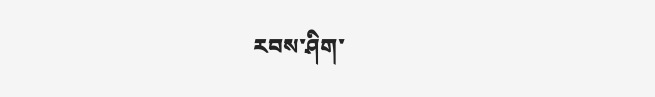རབས་ཤིག་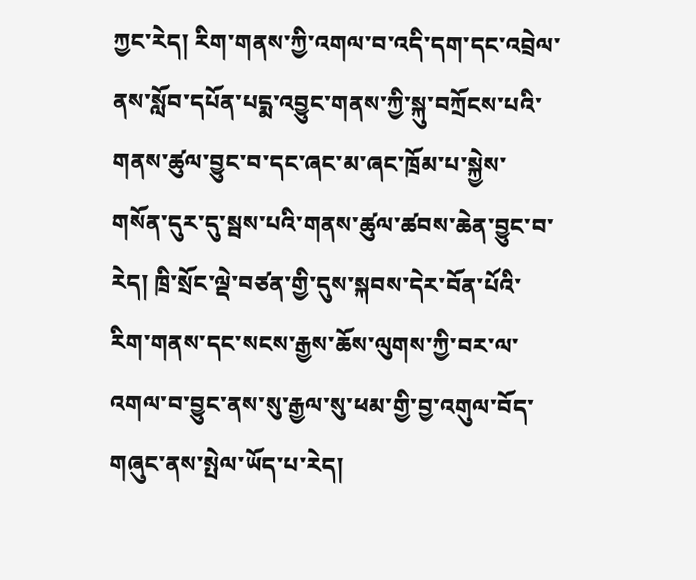ཀྱང་རེད། རིག་གནས་ཀྱི་འགལ་བ་འདི་དག་དང་འབྲེལ་ནས་སློབ་དཔོན་པདྨ་འབྱུང་གནས་ཀྱི་སྐུ་བཀྲོངས་པའི་གནས་ཚུལ་བྱུང་བ་དང་ཞང་མ་ཞང་ཁྲོམ་པ་སྐྱེས་གསོན་དུར་དུ་སྦས་པའི་གནས་ཚུལ་ཚབས་ཆེན་བྱུང་བ་རེད། ཁྲི་སྲོང་ལྡེ་བཙན་གྱི་དུས་སྐབས་དེར་བོན་པོའི་རིག་གནས་དང་སངས་རྒྱས་ཆོས་ལུགས་ཀྱི་བར་ལ་འགལ་བ་བྱུང་ནས་སུ་རྒྱལ་སུ་ཕམ་གྱི་བྱ་འགུལ་བོད་གཞུང་ནས་སྤེལ་ཡོད་པ་རེད།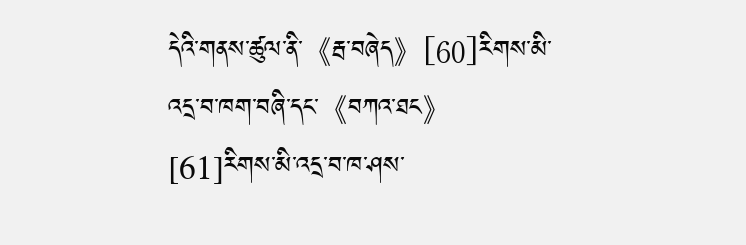དེའི་གནས་ཚུལ་ནི་《རྦ་བཞེད》[60]རིགས་མི་འདྲ་བ་ཁག་བཞི་དང་《བཀའ་ཐང》[61]རིགས་མི་འདྲ་བ་ཁ་ཤས་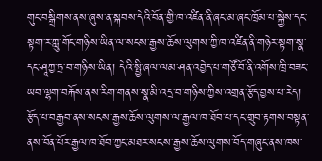གུང་བསྒྲིགས་ནས་ཞུས་ན་སྐབས་དེའི་བོན་གྱི་ཁ་འཛིན་ནི་ཞང་མ་ཞང་ཁྲོམ་པ་སྐྱེས་དང་སྟག་ར་ཀླུ་གོང་གཉིས་ཡིན་ལ་སངས་རྒྱས་ཆོས་ལུགས་ཀྱི་ཁ་འཛིན་ནི་གཉེར་སྟག་སྣ་དང་ཤཱཀྱ་ཏྲ་བ་གཉིས་ཡིན། དེའི་སྤྱི་ཞལ་ལམ་ཤན་འབྱེད་པ་གཙོ་བོ་ནི་འགོས་ཁྲི་བཟང་ཡབ་ལྷག་བརྐོས་ནས་རིག་གནས་སྣ་མི་འདྲ་བ་གཉིས་ཀྱིས་འགྲན་རྩོད་བྱས་པ་རེད། རྩོད་པ་བརྒྱབ་ནས་སངས་རྒྱས་ཆོས་ལུགས་ལ་རྒྱལ་ཁ་ཐོབ་པ་དང་གྲུབ་རྟགས་བསྟན་ནས་བོན་པོར་རྒྱལ་ཁ་ཐོབ་ཀྱང་མཐར་སངས་རྒྱས་ཆོས་ལུགས་བོད་གཞུང་ནས་ཁས་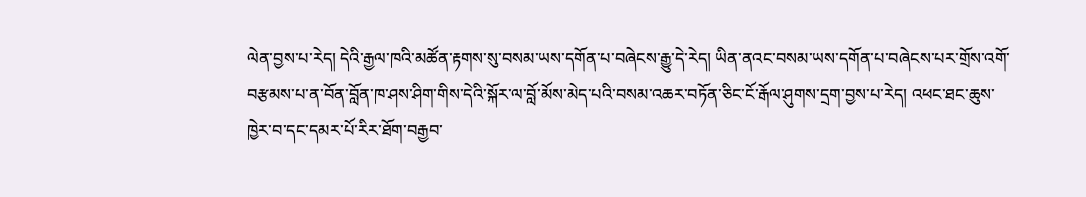ལེན་བྱས་པ་རེད། དེའི་རྒྱལ་ཁའི་མཚོན་རྟགས་སུ་བསམ་ཡས་དགོན་པ་བཞེངས་རྒྱུ་དེ་རེད། ཡིན་ནའང་བསམ་ཡས་དགོན་པ་བཞེངས་པར་གྲོས་འགོ་བརྩམས་པ་ན་བོན་བློན་ཁ་ཤས་ཤིག་གིས་དེའི་སྐོར་ལ་བློ་མོས་མེད་པའི་བསམ་འཆར་བཏོན་ཅིང་ངོ་རྒོལ་ཤུགས་དྲག་བྱས་པ་རེད། འཕང་ཐང་ཆུས་ཁྱེར་བ་དང་དམར་པོ་རིར་ཐོག་བརྒྱབ་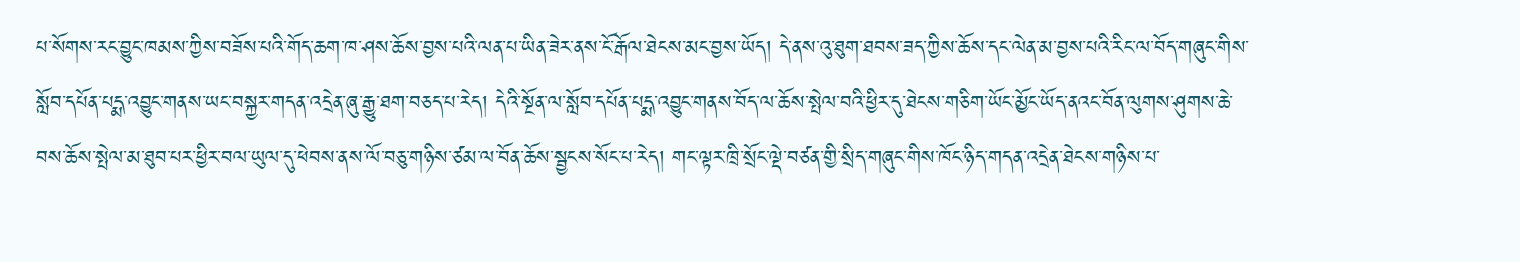པ་སོགས་རང་བྱུང་ཁམས་ཀྱིས་བཟོས་པའི་གོད་ཆག་ཁ་ཤས་ཆོས་བྱས་པའི་ལན་པ་ཡིན་ཟེར་ནས་ངོ་རྒོལ་ཐེངས་མང་བྱས་ཡོད། དེ་ནས་འུ་ཐུག་ཐབས་ཟད་ཀྱིས་ཆོས་དང་ལེན་མ་བྱས་པའི་རིང་ལ་བོད་གཞུང་གིས་སློབ་དཔོན་པདྨ་འབྱུང་གནས་ཡང་བསྐྱར་གདན་འདྲེན་ཞུ་རྒྱུ་ཐག་བཅད་པ་རེད། དེའི་སྔོན་ལ་སློབ་དཔོན་པདྨ་འབྱུང་གནས་བོད་ལ་ཆོས་སྤེལ་བའི་ཕྱིར་དུ་ཐེངས་གཅིག་ཡོང་མྱོང་ཡོད་ནའང་བོན་ལུགས་ཤུགས་ཆེ་བས་ཆོས་སྤེལ་མ་ཐུབ་པར་ཕྱིར་བལ་ཡུལ་དུ་ཕེབས་ནས་ལོ་བཅུ་གཉིས་ཙམ་ལ་བོན་ཆོས་སྦྱངས་སོང་པ་རེད། གང་ལྟར་ཁྲི་སྲོང་ལྡེ་བཙན་གྱི་སྲིད་གཞུང་གིས་ཁོང་ཉིད་གདན་འདྲེན་ཐེངས་གཉིས་པ་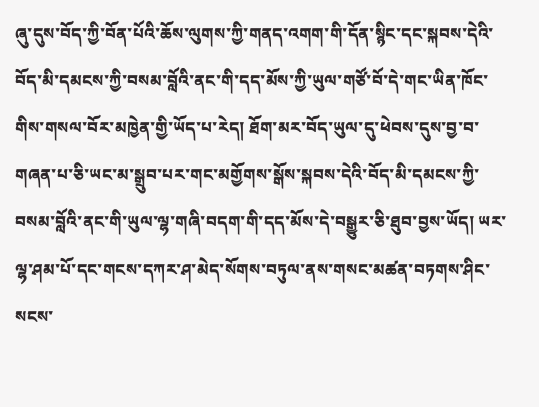ཞུ་དུས་བོད་ཀྱི་བོན་པོའི་ཆོས་ལུགས་ཀྱི་གནད་འགག་གི་དོན་སྙིང་དང་སྐབས་དེའི་བོད་མི་དམངས་ཀྱི་བསམ་བློའི་ནང་གི་དད་མོས་ཀྱི་ཡུལ་གཙོ་བོ་དེ་གང་ཡིན་ཁོང་གིས་གསལ་བོར་མཁྱེན་གྱི་ཡོད་པ་རེད། ཐོག་མར་བོད་ཡུལ་དུ་ཕེབས་དུས་བྱ་བ་གཞན་པ་ཅི་ཡང་མ་སྒྲུབ་པར་གང་མགྱོགས་སྒོས་སྐབས་དེའི་བོད་མི་དམངས་ཀྱི་བསམ་བློའི་ནང་གི་ཡུལ་ལྷ་གཞི་བདག་གི་དད་མོས་དེ་བསྒྱུར་ཅི་ཐུབ་བྱས་ཡོད། ཡར་ལྷ་ཤམ་པོ་དང་གངས་དཀར་ཤ་མེད་སོགས་བཏུལ་ནས་གསང་མཚན་བཏགས་ཤིང་སངས་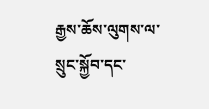རྒྱས་ཆོས་ལུགས་ལ་སྲུང་སྐྱོབ་དང་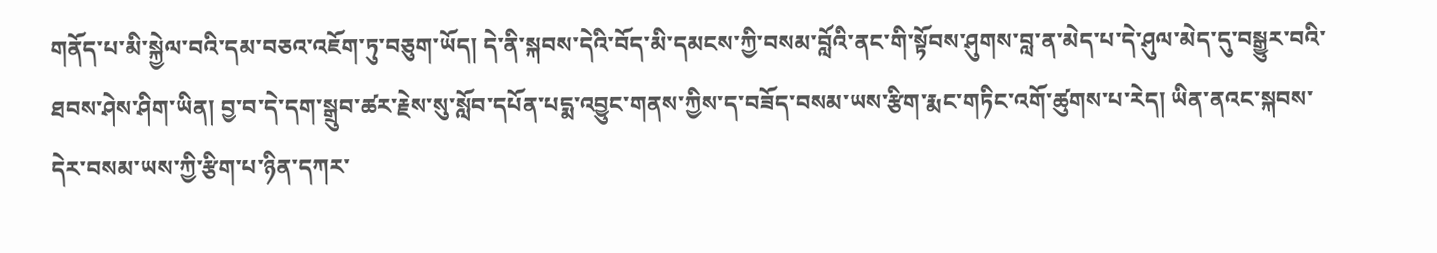གནོད་པ་མི་སྐྱེལ་བའི་དམ་བཅའ་འཇོག་ཏུ་བཅུག་ཡོད། དེ་ནི་སྐབས་དེའི་བོད་མི་དམངས་ཀྱི་བསམ་བློའི་ནང་གི་སྟོབས་ཤུགས་བླ་ན་མེད་པ་དེ་ཤུལ་མེད་དུ་བསྒྱུར་བའི་ཐབས་ཤེས་ཤིག་ཡིན། བྱ་བ་དེ་དག་སྒྲུབ་ཚར་རྗེས་སུ་སློབ་དཔོན་པདྨ་འབྱུང་གནས་ཀྱིས་ད་བཟོད་བསམ་ཡས་རྩིག་རྨང་གཏིང་འགོ་ཚུགས་པ་རེད། ཡིན་ནའང་སྐབས་དེར་བསམ་ཡས་ཀྱི་རྩིག་པ་ཉིན་དཀར་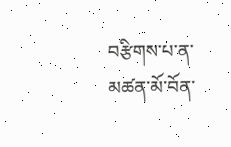བརྩིགས་པ་ན་མཚན་མོ་བོན་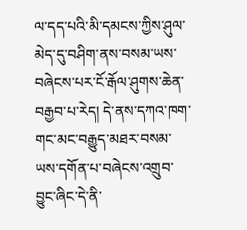ལ་དད་པའི་མི་དམངས་ཀྱིས་ཤུལ་མེད་དུ་བཤིག་ནས་བསམ་ཡས་བཞེངས་པར་ངོ་རྒོལ་ཤུགས་ཆེན་བརྒྱབ་པ་རེད། དེ་ནས་དཀའ་ཁག་གང་མང་བརྒྱུད་མཐར་བསམ་ཡས་དགོན་པ་བཞེངས་འགྲུབ་བྱུང་ཞིང་དེ་ནི་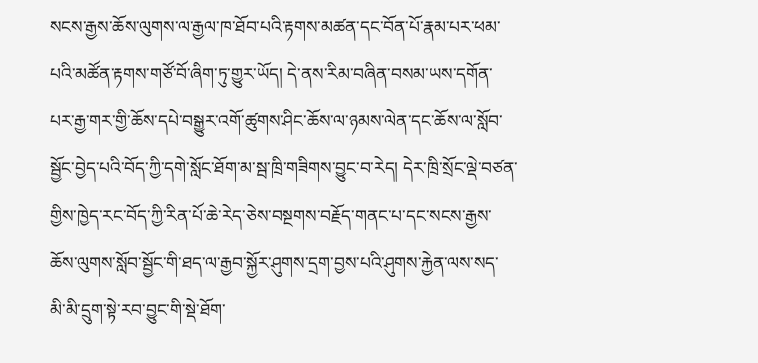སངས་རྒྱས་ཆོས་ལུགས་ལ་རྒྱལ་ཁ་ཐོབ་པའི་རྟགས་མཚན་དང་བོན་པོ་རྣམ་པར་ཕམ་པའི་མཚོན་རྟགས་གཙོ་བོ་ཞིག་ཏུ་གྱུར་ཡོད། དེ་ནས་རིམ་བཞིན་བསམ་ཡས་དགོན་པར་རྒྱ་གར་གྱི་ཆོས་དཔེ་བསྒྱུར་འགོ་ཚུགས་ཤིང་ཆོས་ལ་ཉམས་ལེན་དང་ཆོས་ལ་སློབ་སྦྱོང་བྱེད་པའི་བོད་ཀྱི་དགེ་སློང་ཐོག་མ་སྦ་ཁྲི་གཟིགས་བྱུང་བ་རེད། དེར་ཁྲི་སྲོང་ལྡེ་བཙན་གྱིས་ཁྱེད་རང་བོད་ཀྱི་རིན་པོ་ཆེ་རེད་ཅེས་བསྔགས་བརྗོད་གནང་པ་དང་སངས་རྒྱས་ཆོས་ལུགས་སློབ་སྦྱོང་གི་ཐད་ལ་རྒྱབ་སྐྱོར་ཤུགས་དྲག་བྱས་པའི་ཤུགས་རྐྱེན་ལས་སད་མི་མི་དྲུག་སྟེ་རབ་བྱུང་གི་སྡེ་ཐོག་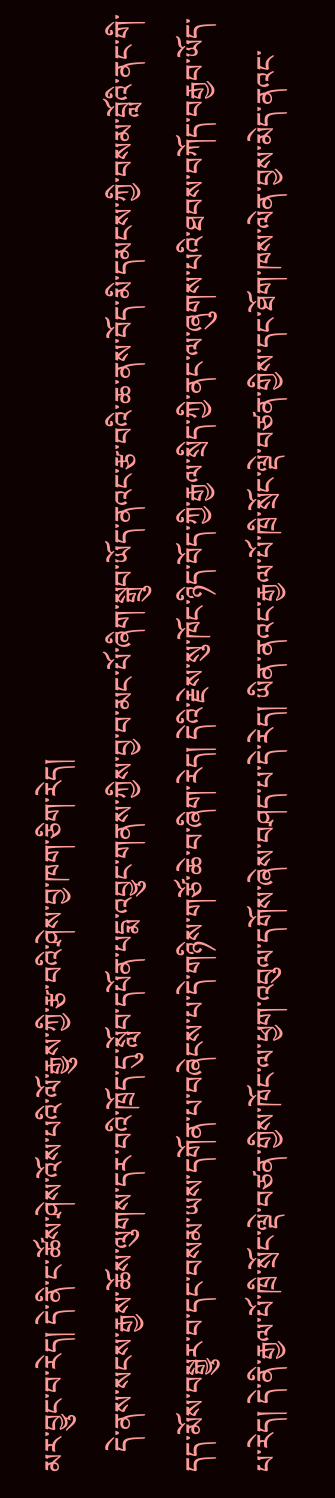མར་བྱུང་བ་རེད། དེ་ནི་ང་ཚོས་ཤེས་འོས་པའི་ལོ་རྒྱུས་ཀྱི་རྩ་བའི་ཤེས་བྱ་ཁག་ཅིག་རེད།
   དེ་ནས་སངས་རྒྱས་ཆོས་ལུགས་དར་བའི་ཁྲོད་དུ་སློབ་དཔོན་པདྨ་འབྱུང་གནས་ཀྱིས་བྱ་བ་མང་པོ་ཞིག་སྒྲུབ་ཡོད་ནའང་རྩ་བའི་ཆ་ནས་བོད་མི་དམངས་ཀྱི་བསམ་བློའི་ནང་གི་དད་མོས་བསྒྱུར་བ་དང་བསམ་ཡས་དགོན་པ་བཞེངས་པ་དེ་གཉིས་གཙོ་ཆེ་བ་ཞིག་རེད། དེའི་རྗེས་སུ་ཁོང་ཉིད་བོད་ཀྱི་རྒྱལ་སྲིད་ཀྱི་ནང་ལ་ཞུགས་པའི་ཐབས་བཀོད་བརྒྱབ་ཡོད་པ་རེད། དེ་ནི་རྒྱལ་པོ་ཁྲི་སྲོང་ལྡེ་བཙན་གྱིས་ཁོང་ལ་ཕྱག་འབུལ་དགོས་ཞེས་བཤད་པ་དེ་རེད། ཡིན་ནའང་རྒྱལ་པོ་ཁྲི་སྲོང་ལྡེ་བཙན་གྱིས་དང་ཐོག་ཁས་ལེན་བྱས་མེད་ནའང་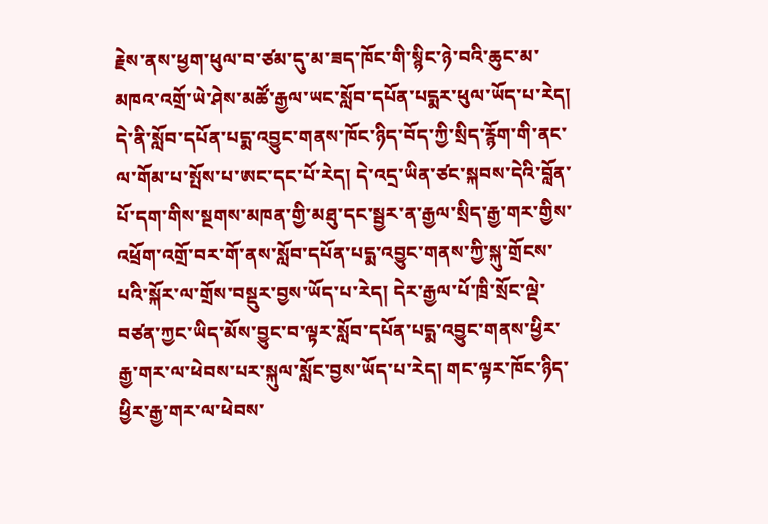རྗེས་ནས་ཕྱག་ཕུལ་བ་ཙམ་དུ་མ་ཟད་ཁོང་གི་སྙིང་ཉེ་བའི་ཆུང་མ་མཁའ་འགྲོ་ཡེ་ཤེས་མཚོ་རྒྱལ་ཡང་སློབ་དཔོན་པདྨར་ཕུལ་ཡོད་པ་རེད། དེ་ནི་སློབ་དཔོན་པདྨ་འབྱུང་གནས་ཁོང་ཉིད་བོད་ཀྱི་སྲིད་རྙོག་གི་ནང་ལ་གོམ་པ་སྤོས་པ་ཨང་དང་པོ་རེད། དེ་འདྲ་ཡིན་ཙང་སྐབས་དེའི་བློན་པོ་དག་གིས་སྔགས་མཁན་གྱི་མཐུ་དང་སྦྱར་ན་རྒྱལ་སྲིད་རྒྱ་གར་གྱིས་འཕྲོག་འགྲོ་བར་གོ་ནས་སློབ་དཔོན་པདྨ་འབྱུང་གནས་ཀྱི་སྐུ་གྲོངས་པའི་སྐོར་ལ་གྲོས་བསྡུར་བྱས་ཡོད་པ་རེད། དེར་རྒྱལ་པོ་ཁྲི་སྲོང་ལྡེ་བཙན་ཀྱང་ཡིད་མོས་བྱུང་བ་ལྟར་སློབ་དཔོན་པདྨ་འབྱུང་གནས་ཕྱིར་རྒྱ་གར་ལ་ཕེབས་པར་སྐུལ་སློང་བྱས་ཡོད་པ་རེད། གང་ལྟར་ཁོང་ཉིད་ཕྱིར་རྒྱ་གར་ལ་ཕེབས་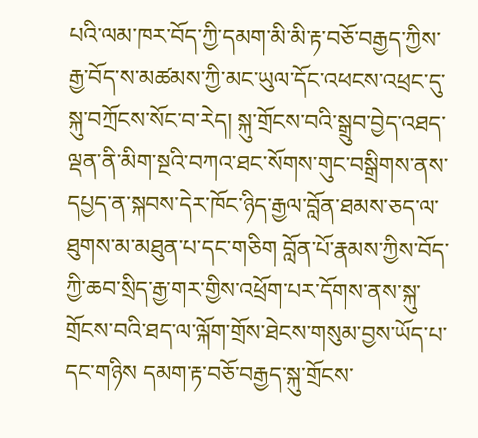པའི་ལམ་ཁར་བོད་ཀྱི་དམག་མི་མི་རྟ་བཅོ་བརྒྱད་ཀྱིས་རྒྱ་བོད་ས་མཚམས་ཀྱི་མང་ཡུལ་དོང་འཕངས་འཕྲང་དུ་སྐུ་བཀྲོངས་སོང་བ་རེད། སྐུ་གྲོངས་བའི་སྒྲུབ་བྱེད་འཐད་ལྡན་ནི་མིག་སྔའི་བཀའ་ཐང་སོགས་གུང་བསྒྲིགས་ནས་དཔྱད་ན་སྐབས་དེར་ཁོང་ཉིད་རྒྱལ་བློན་ཐམས་ཅད་ལ་ཐུགས་མ་མཐུན་པ་དང་གཅིག བློན་པོ་རྣམས་ཀྱིས་བོད་ཀྱི་ཆབ་སྲིད་རྒྱ་གར་གྱིས་འཕྲོག་པར་དོགས་ནས་སྐུ་གྲོངས་བའི་ཐད་ལ་ལྐོག་གྲོས་ཐེངས་གསུམ་བྱས་ཡོད་པ་དང་གཉིས དམག་རྟ་བཅོ་བརྒྱད་སྐུ་གྲོངས་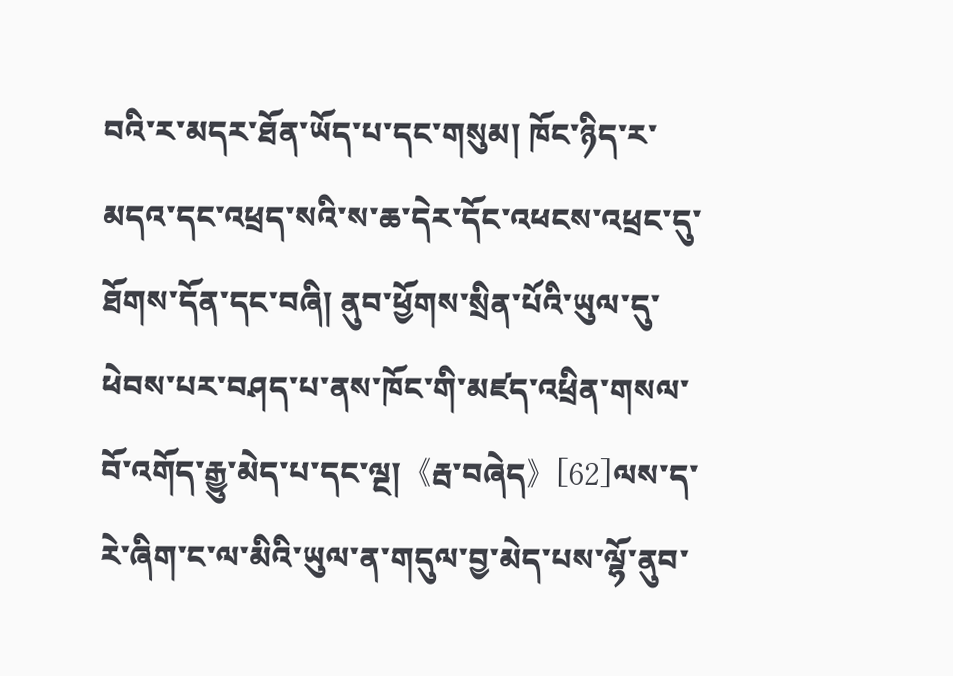བའི་ར་མདར་ཐོན་ཡོད་པ་དང་གསུམ། ཁོང་ཉིད་ར་མདའ་དང་འཕྲད་སའི་ས་ཆ་དེར་དོང་འཕངས་འཕྲང་དུ་ཐོགས་དོན་དང་བཞི། ནུབ་ཕྱོགས་སྲིན་པོའི་ཡུལ་དུ་ཕེབས་པར་བཤད་པ་ནས་ཁོང་གི་མཛད་འཕྲིན་གསལ་བོ་འགོད་རྒྱུ་མེད་པ་དང་ལྔ།《རྦ་བཞེད》[62]ལས་ད་རེ་ཞིག་ང་ལ་མིའི་ཡུལ་ན་གདུལ་བྱ་མེད་པས་ལྷོ་ནུབ་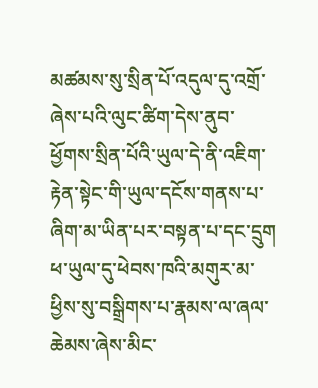མཚམས་སུ་སྲིན་པོ་འདུལ་དུ་འགྲོ་ཞེས་པའི་ལུང་ཚིག་དེས་ནུབ་ཕྱོགས་སྲིན་པོའི་ཡུལ་དེ་ནི་འཇིག་རྟེན་སྟེང་གི་ཡུལ་དངོས་གནས་པ་ཞིག་མ་ཡིན་པར་བསྟན་པ་དང་དྲུག ཕ་ཡུལ་དུ་ཕེབས་ཁའི་མགུར་མ་ཕྱིས་སུ་བསྒྲིགས་པ་རྣམས་ལ་ཞལ་ཆེམས་ཞེས་མིང་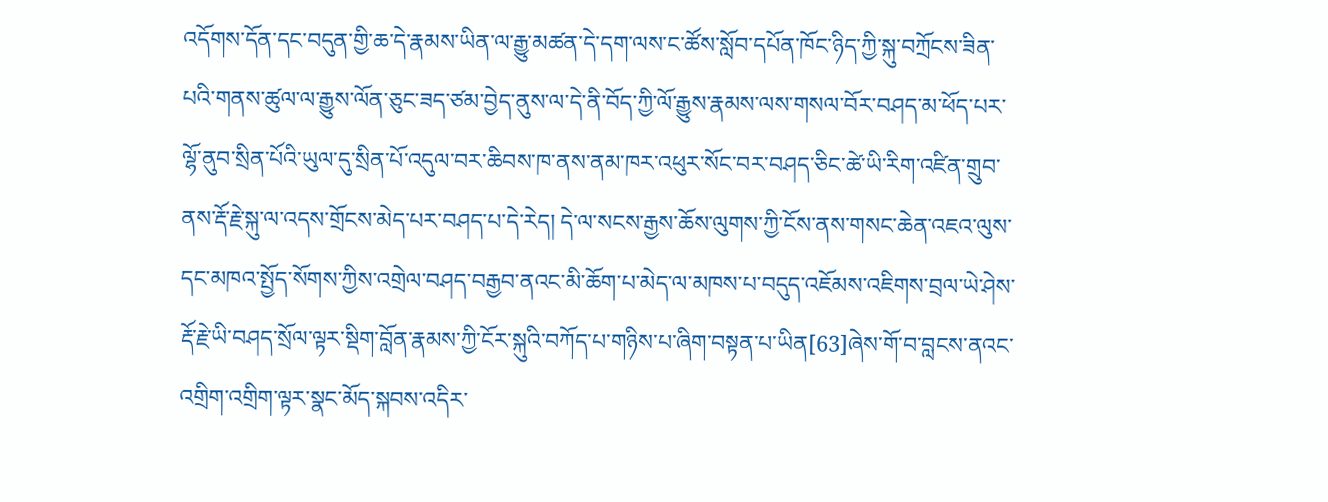འདོགས་དོན་དང་བདུན་གྱི་ཆ་དེ་རྣམས་ཡིན་ལ་རྒྱུ་མཚན་དེ་དག་ལས་ང་ཚོས་སློབ་དཔོན་ཁོང་ཉིད་ཀྱི་སྐུ་བཀྲོངས་ཟིན་པའི་གནས་ཚུལ་ལ་རྒྱུས་ལོན་ཅུང་ཟད་ཙམ་བྱེད་ནུས་ལ་དེ་ནི་བོད་ཀྱི་ལོ་རྒྱུས་རྣམས་ལས་གསལ་བོར་བཤད་མ་ཕོད་པར་ལྷོ་ནུབ་སྲིན་པོའི་ཡུལ་དུ་སྲིན་པོ་འདུལ་བར་ཆིབས་ཁ་ནས་ནམ་ཁར་འཕུར་སོང་བར་བཤད་ཅིང་ཚེ་ཡི་རིག་འཛིན་གྲུབ་ནས་རྡོ་རྗེ་སྐུ་ལ་འདས་གྲོངས་མེད་པར་བཤད་པ་དེ་རེད། དེ་ལ་སངས་རྒྱས་ཆོས་ལུགས་ཀྱི་ངོས་ནས་གསང་ཆེན་འཇའ་ལུས་དང་མཁའ་སྤྱོད་སོགས་ཀྱིས་འགྲེལ་བཤད་བརྒྱབ་ནའང་མི་ཆོག་པ་མེད་ལ་མཁས་པ་བདུད་འཇོམས་འཇིགས་བྲལ་ཡེ་ཤེས་རྡོ་རྗེ་ཡི་བཤད་སྲོལ་ལྟར་སྡིག་བློན་རྣམས་ཀྱི་ངོར་སྐུའི་བཀོད་པ་གཉིས་པ་ཞིག་བསྟན་པ་ཡིན[63]ཞེས་གོ་བ་བླངས་ནའང་འགྲིག་འགྲིག་ལྟར་སྣང་མོད་སྐབས་འདིར་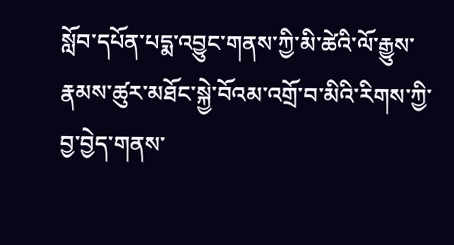སློབ་དཔོན་པདྨ་འབྱུང་གནས་ཀྱི་མི་ཚེའི་ལོ་རྒྱུས་རྣམས་ཚུར་མཐོང་སྐྱེ་བོའམ་འགྲོ་བ་མིའི་རིགས་ཀྱི་བྱ་བྱེད་གནས་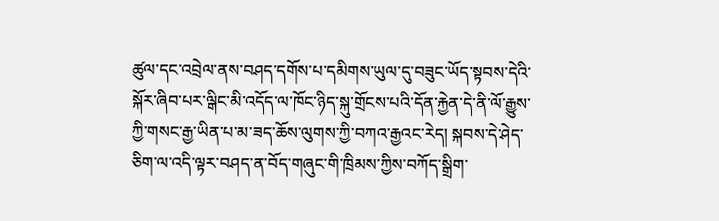ཚུལ་དང་འབྲེལ་ནས་བཤད་དགོས་པ་དམིགས་ཡུལ་དུ་བཟུང་ཡོད་སྟབས་དེའི་སྐོར་ཞིབ་པར་ལྒིང་མི་འདོད་ལ་ཁོང་ཉིད་སྐུ་གྲོངས་པའི་དོན་རྐྱེན་དེ་ནི་ལོ་རྒྱུས་ཀྱི་གསང་རྒྱ་ཡིན་པ་མ་ཟད་ཆོས་ལུགས་ཀྱི་བཀའ་རྒྱའང་རེད། སྐབས་དེ་ཤེད་ཅིག་ལ་འདི་ལྟར་བཤད་ན་བོད་གཞུང་གི་ཁྲིམས་ཀྱིས་བཀོད་སྒྲིག་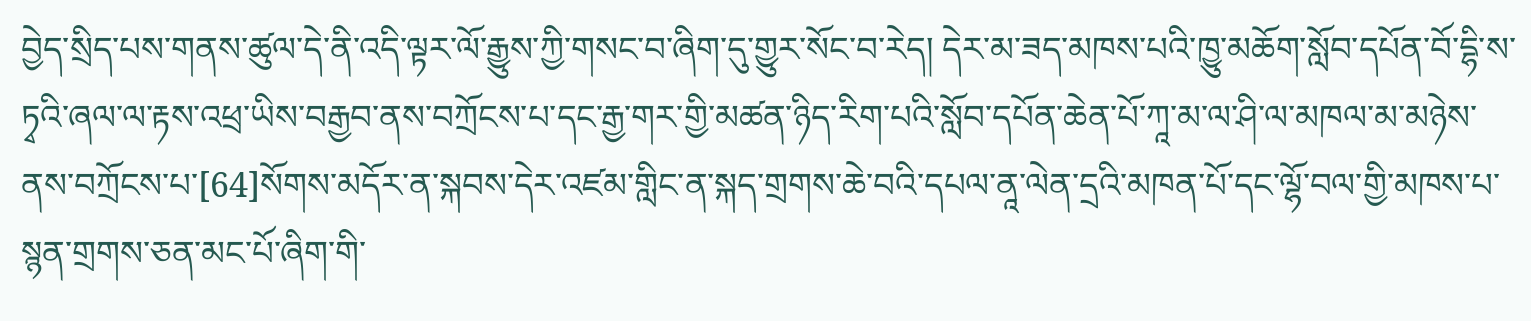བྱེད་སྲིད་པས་གནས་ཚུལ་དེ་ནི་འདི་ལྟར་ལོ་རྒྱུས་ཀྱི་གསང་བ་ཞིག་དུ་གྱུར་སོང་བ་རེད། དེར་མ་ཟད་མཁས་པའི་ཁྱུ་མཆོག་སློབ་དཔོན་བོ་དྷི་ས་ཏྭའི་ཞལ་ལ་རྟས་འཕྲ་ཡིས་བརྒྱབ་ནས་བཀྲོངས་པ་དང་རྒྱ་གར་གྱི་མཚན་ཉིད་རིག་པའི་སློབ་དཔོན་ཆེན་པོ་ཀཱ་མ་ལ་ཤི་ལ་མཁལ་མ་མཉེས་ནས་བཀྲོངས་པ་[64]སོགས་མདོར་ན་སྐབས་དེར་འཛམ་གླིང་ན་སྐད་གྲགས་ཆེ་བའི་དཔལ་ནཱ་ལེན་དྲའི་མཁན་པོ་དང་ལྷོ་བལ་གྱི་མཁས་པ་སྙན་གྲགས་ཅན་མང་པོ་ཞིག་གི་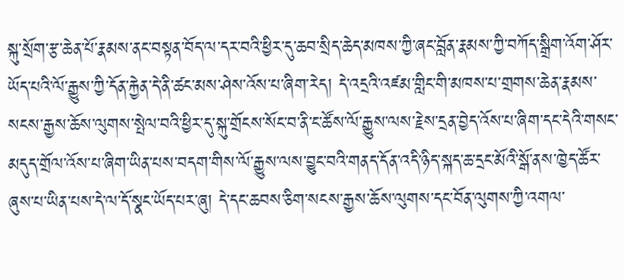སྐུ་སྲོག་རྩ་ཆེན་པོ་རྣམས་ནང་བསྟན་བོད་ལ་དར་བའི་ཕྱིར་དུ་ཆབ་སྲིད་ཆེད་མཁས་ཀྱི་ཞང་བློན་རྣམས་ཀྱི་བཀོད་སྒྲིག་འོག་ཤོར་ཡོད་པའི་ལོ་རྒྱུས་ཀྱི་དོན་རྐྱེན་དེ་ནི་ཚང་མས་ཤེས་འོས་པ་ཞིག་རེད། དེ་འདྲའི་འཛམ་གླིང་གི་མཁས་པ་གྲགས་ཆེན་རྣམས་སངས་རྒྱས་ཆོས་ལུགས་སྤེལ་བའི་ཕྱིར་དུ་སྐུ་གྲོངས་སོང་བ་ནི་ང་ཚོས་ལོ་རྒྱུས་ལས་རྗེས་དྲན་བྱེད་འོས་པ་ཞིག་དང་དེའི་གསང་མདུད་གྲོལ་འོས་པ་ཞིག་ཡིན་པས་བདག་གིས་ལོ་རྒྱུས་ལས་བྱུང་བའི་གནད་དོན་འདི་ཉིད་སྐད་ཆ་དྲང་མོའི་སྒོ་ནས་ཁྱེད་ཚོར་ཞུས་པ་ཡིན་པས་དེ་ལ་དོ་སྣང་ཡོད་པར་ཞུ། དེ་དང་ཆབས་ཅིག་སངས་རྒྱས་ཆོས་ལུགས་དང་བོན་ལུགས་ཀྱི་འགལ་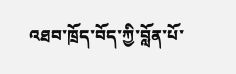འཐབ་ཁྲོད་བོད་ཀྱི་བློན་པོ་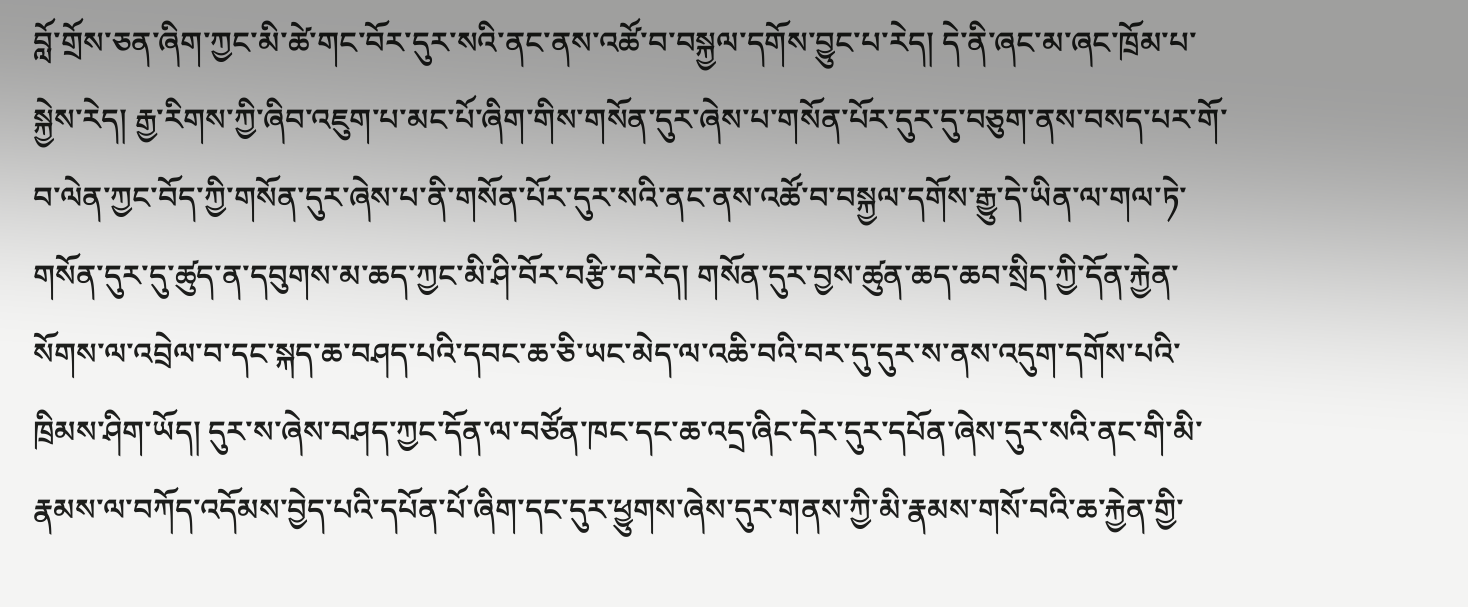བློ་གྲོས་ཅན་ཞིག་ཀྱང་མི་ཚེ་གང་བོར་དུར་སའི་ནང་ནས་འཚོ་བ་བསྐྱལ་དགོས་བྱུང་པ་རེད། དེ་ནི་ཞང་མ་ཞང་ཁྲོམ་པ་སྐྱེས་རེད། རྒྱ་རིགས་ཀྱི་ཞིབ་འཇུག་པ་མང་པོ་ཞིག་གིས་གསོན་དུར་ཞེས་པ་གསོན་པོར་དུར་དུ་བཅུག་ནས་བསད་པར་གོ་བ་ལེན་ཀྱང་བོད་ཀྱི་གསོན་དུར་ཞེས་པ་ནི་གསོན་པོར་དུར་སའི་ནང་ནས་འཚོ་བ་བསྐྱལ་དགོས་རྒྱུ་དེ་ཡིན་ལ་གལ་ཏེ་གསོན་དུར་དུ་ཚུད་ན་དབུགས་མ་ཆད་ཀྱང་མི་ཤི་བོར་བརྩི་བ་རེད། གསོན་དུར་བྱས་ཚུན་ཆད་ཆབ་སྲིད་ཀྱི་དོན་རྐྱེན་སོགས་ལ་འབྲེལ་བ་དང་སྐད་ཆ་བཤད་པའི་དབང་ཆ་ཅི་ཡང་མེད་ལ་འཆི་བའི་བར་དུ་དུར་ས་ནས་འདུག་དགོས་པའི་ཁྲིམས་ཤིག་ཡོད། དུར་ས་ཞེས་བཤད་ཀྱང་དོན་ལ་བཙོན་ཁང་དང་ཆ་འདྲ་ཞིང་དེར་དུར་དཔོན་ཞེས་དུར་སའི་ནང་གི་མི་རྣམས་ལ་བཀོད་འདོམས་བྱེད་པའི་དཔོན་པོ་ཞིག་དང་དུར་ཕྱུགས་ཞེས་དུར་གནས་ཀྱི་མི་རྣམས་གསོ་བའི་ཆ་རྐྱེན་གྱི་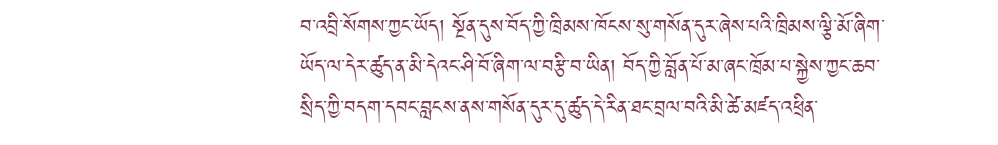བ་འབྲི་སོགས་ཀྱང་ཡོད། སྔོན་དུས་བོད་ཀྱི་ཁྲིམས་ཁོངས་སུ་གསོན་དུར་ཞེས་པའི་ཁྲིམས་ལྕི་མོ་ཞིག་ཡོད་ལ་དེར་ཚུད་ན་མི་དེའང་ཤི་བོ་ཞིག་ལ་བརྩི་བ་ཡིན། བོད་ཀྱི་བློན་པོ་མ་ཞང་ཁྲོམ་པ་སྐྱེས་ཀྱང་ཆབ་སྲིད་ཀྱི་བདག་དབང་བླངས་ནས་གསོན་དུར་དུ་ཚུད་དེ་རིན་ཐང་བྲལ་བའི་མི་ཚེ་མཛད་འཕྲིན་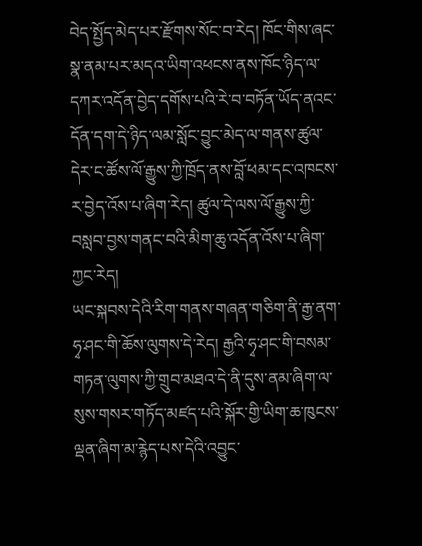བེད་སྤྱོད་མེད་པར་རྫོགས་སོང་བ་རེད། ཁོང་གིས་ཞང་སྣ་ནམ་པར་མདའ་ཡིག་འཕངས་ནས་ཁོང་ཉིད་ལ་དཀར་འདོན་བྱེད་དགོས་པའི་རེ་བ་བཏོན་ཡོད་ནའང་དོན་དག་དེ་ཉིད་ལམ་སློང་བྱུང་མེད་ལ་གནས་ཚུལ་དེར་ང་ཚོས་ལོ་རྒྱུས་ཀྱི་ཁྲོད་ནས་བློ་ཕམ་དང་འཁངས་ར་བྱེད་འོས་པ་ཞིག་རེད། ཚུལ་དེ་ལས་ལོ་རྒྱུས་ཀྱི་བསླབ་བྱས་གནང་བའི་མིག་ཆུ་འདོན་འོས་པ་ཞིག་ཀྱང་རེད།
ཡང་སྐབས་དེའི་རིག་གནས་གཞན་གཅིག་ནི་རྒྱ་ནག་ཧྭ་ཤང་གི་ཆོས་ལུགས་དེ་རེད། རྒྱའི་ཧྭ་ཤང་གི་བསམ་གཏན་ལུགས་ཀྱི་གྲུབ་མཐའ་དེ་ནི་དུས་ནམ་ཞིག་ལ་སུས་གསར་གཏོད་མཛད་པའི་སྐོར་གྱི་ཡིག་ཆ་ཁུངས་ལྡན་ཞིག་མ་རྙེད་པས་དེའི་འབྱུང་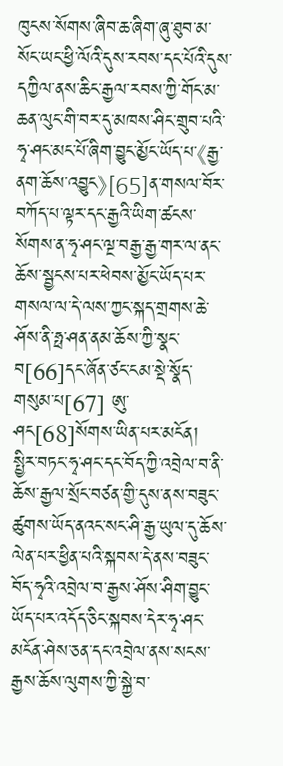ཁུངས་སོགས་ཞིབ་ཆ་ཞིག་ཞུ་ཐུབ་མ་སོང་ཡང་ཕྱི་ལོའི་དུས་རབས་དང་པོའི་དུས་དཀྱིལ་ནས་ཆིང་རྒྱལ་རབས་ཀྱི་གོང་མ་ཆན་ལུང་གི་བར་དུ་མཁས་ཤིང་གྲུབ་པའི་ཧྭ་ཤང་མང་པོ་ཞིག་བྱུང་མྱོང་ཡོད་པ་《རྒྱ་ནག་ཆོས་འབྱུང》[65]ན་གསལ་བོར་བཀོད་པ་ལྟར་དང་རྒྱའི་ཡིག་ཚངས་སོགས་ན་ཧྭ་ཤང་ལྔ་བརྒྱ་རྒྱ་གར་ལ་ནང་ཆོས་སྦྱངས་པར་ཕེབས་མྱོང་ཡོད་པར་གསལ་ལ་དེ་ལས་ཀྱང་སྐད་གྲགས་ཆེ་ཤོས་ནི་ཧྥ་ཤན་ནམ་ཆོས་ཀྱི་སྣང་བ[66]དང་ཞོན་ཙང་ངམ་སྡེ་སྣོད་གསུམ་པ[67] ཨུ་ཤང[68]སོགས་ཡིན་པར་མངོན། སྤྱིར་བཏང་ཧྭ་ཤང་དང་བོད་ཀྱི་འབྲེལ་བ་ནི་ཆོས་རྒྱལ་སྲོང་བཙན་གྱི་དུས་ནས་བཟུང་ཚུགས་ཡོད་ནའང་སང་ཤི་རྒྱ་ཡུལ་དུ་ཆོས་ལེན་པར་ཕྱིན་པའི་སྐབས་དེ་ནས་བཟུང་བོད་ཧྭའི་འབྲེལ་བ་རྒྱས་ཤོས་ཤིག་བྱུང་ཡོད་པར་འདོད་ཅིང་སྐབས་དེར་ཧྭ་ཤང་མངོན་ཤེས་ཅན་དང་འབྲེལ་ནས་སངས་རྒྱས་ཆོས་ལུགས་ཀྱི་སྐྱེ་བ་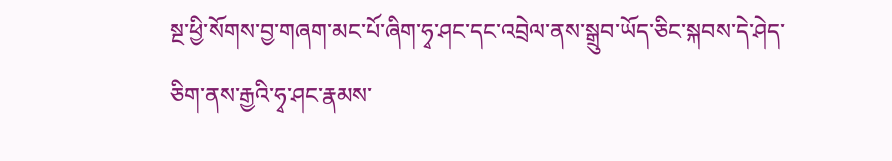སྔ་ཕྱི་སོགས་བྱ་གཞག་མང་པོ་ཞིག་ཧྭ་ཤང་དང་འབྲེལ་ནས་སྒྲུབ་ཡོད་ཅིང་སྐབས་དེ་ཤེད་ཅིག་ནས་རྒྱའི་ཧྭ་ཤང་རྣམས་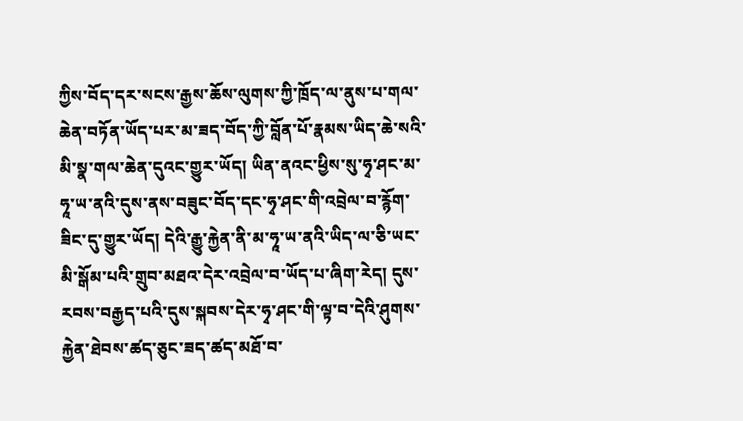ཀྱིས་བོད་དར་སངས་རྒྱས་ཆོས་ལུགས་ཀྱི་ཁྲོད་ལ་ནུས་པ་གལ་ཆེན་བཏོན་ཡོད་པར་མ་ཟད་བོད་ཀྱི་བློན་པོ་རྣམས་ཡིད་ཆེ་སའི་མི་སྣ་གལ་ཆེན་དུའང་གྱུར་ཡོད། ཡིན་ནའང་ཕྱིས་སུ་ཧྭ་ཤང་མ་ཧཱ་ཡ་ནའི་དུས་ནས་བཟུང་བོད་དང་ཧྭ་ཤང་གི་འབྲེལ་བ་རྙོག་ཟིང་དུ་གྱུར་ཡོད། དེའི་རྒྱུ་རྐྱེན་ནི་མ་ཧཱ་ཡ་ནའི་ཡིད་ལ་ཅི་ཡང་མི་སྒོམ་པའི་གྲུབ་མཐའ་དེར་འབྲེལ་བ་ཡོད་པ་ཞིག་རེད། དུས་རབས་བརྒྱད་པའི་དུས་སྐབས་དེར་ཧྭ་ཤང་གི་ལྟ་བ་དེའི་ཤུགས་རྐྱེན་ཐེབས་ཚད་ཅུང་ཟད་ཚད་མཐོ་བ་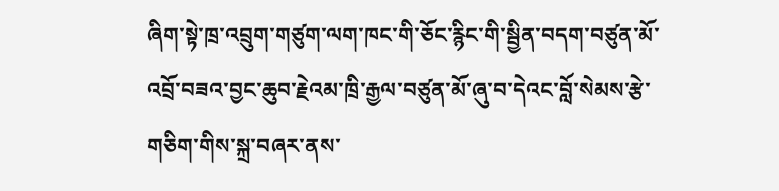ཞིག་སྟེ་ཁྲ་འབྲུག་གཙུག་ལག་ཁང་གི་ཅོང་རྙིང་གི་སྦྱིན་བདག་བཙུན་མོ་འབྲོ་བཟའ་བྱང་ཆུབ་རྗེའམ་ཁྲི་རྒྱལ་བཙུན་མོ་ཞུ་བ་དེའང་བློ་སེམས་རྩེ་གཅིག་གིས་སྐྲ་བཞར་ནས་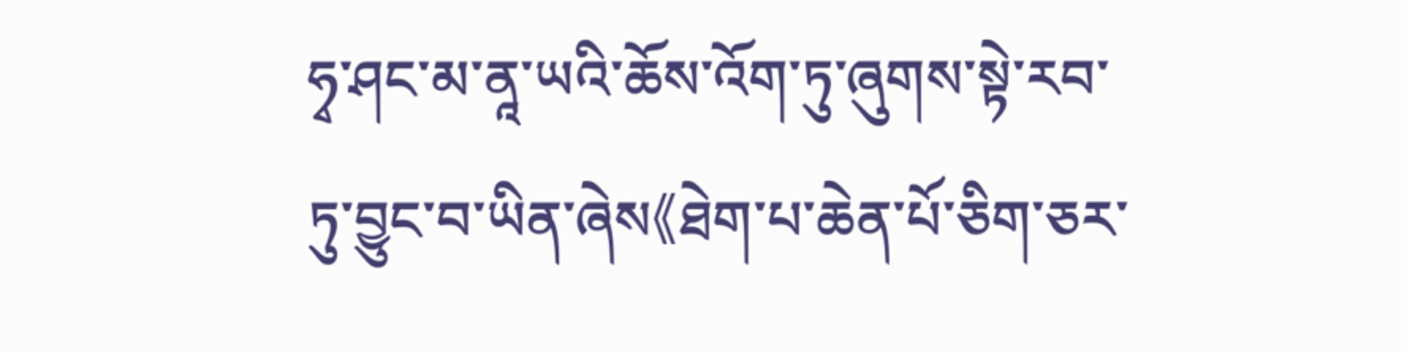ཧྭ་ཤང་མ་ནཱ་ཡའི་ཆོས་འོག་ཏུ་ཞུགས་སྟེ་རབ་ཏུ་བྱུང་བ་ཡིན་ཞེས《ཐེག་པ་ཆེན་པོ་ཅིག་ཅར་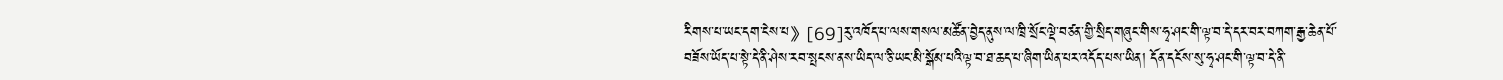རིགས་པ་ཡང་དག་ངེས་པ》[69]རུ་འཁོད་པ་ལས་གསལ་མཚོན་བྱེད་ནུས་ལ་ཁྲི་སྲོང་ལྡེ་བཙན་གྱི་སྲིད་གཞུང་གིས་ཧྭ་ཤང་གི་ལྟ་བ་དེ་དར་བར་བཀག་རྒྱ་ཆེན་པོ་བཟོས་ཡོད་པ་སྟེ་དེ་ནི་ཤེས་རབ་སྤངས་ནས་ཡིད་ལ་ཅི་ཡང་མི་སྒོམ་པའི་ལྟ་བ་ཐ་ཆད་པ་ཞིག་ཡིན་པར་འདོད་པས་ཡིན། དོན་དངོས་སུ་ཧྭ་ཤང་གི་ལྟ་བ་དེ་ནི་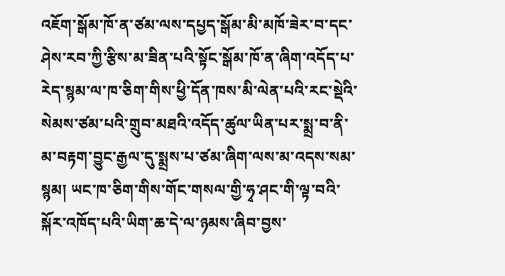འཇོག་སྒོམ་ཁོ་ན་ཙམ་ལས་དཔྱད་སྒོམ་མི་མཁོ་ཟེར་བ་དང་ཤེས་རབ་ཀྱི་རྩིས་མ་ཟིན་པའི་སྟོང་སྒོམ་ཁོ་ན་ཞིག་འདོད་པ་རེད་སྙམ་ལ་ཁ་ཅིག་གིས་ཕྱི་དོན་ཁས་མི་ལེན་པའི་རང་སྡེའི་སེམས་ཙམ་པའི་གྲུབ་མཐའི་འདོད་ཚུལ་ཡིན་པར་སྨྲ་བ་ནི་མ་བརྟག་བྱུང་རྒྱལ་དུ་སྨྲས་པ་ཙམ་ཞིག་ལས་མ་འདས་སམ་སྙམ། ཡང་ཁ་ཅིག་གིས་གོང་གསལ་གྱི་ཧྭ་ཤང་གི་ལྟ་བའི་སྐོར་འཁོད་པའི་ཡིག་ཆ་དེ་ལ་ཉམས་ཞིབ་བྱས་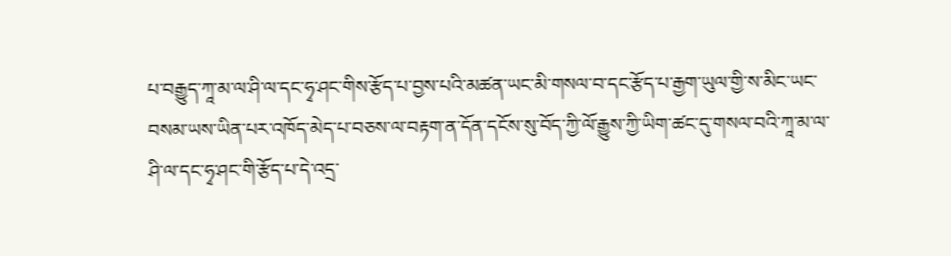པ་བརྒྱུད་ཀཱ་མ་ལ་ཤི་ལ་དང་ཧྭ་ཤང་གིས་རྩོད་པ་བྱས་པའི་མཚན་ཡང་མི་གསལ་བ་དང་རྩོད་པ་རྒྱག་ཡུལ་གྱི་ས་མིང་ཡང་བསམ་ཡས་ཡིན་པར་འཁོད་མེད་པ་བཅས་ལ་བརྟག་ན་དོན་དངོས་སུ་བོད་ཀྱི་ལོ་རྒྱུས་ཀྱི་ཡིག་ཚང་དུ་གསལ་བའི་ཀཱ་མ་ལ་ཤི་ལ་དང་ཧྭ་ཤང་གི་རྩོད་པ་དེ་འདྲ་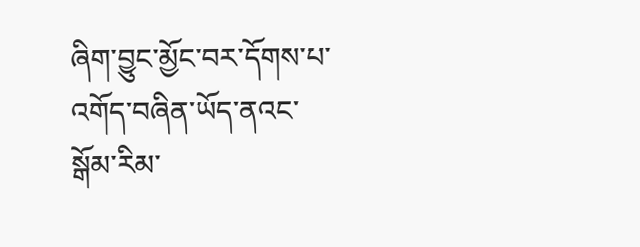ཞིག་བྱུང་མྱོང་བར་དོགས་པ་འགོད་བཞིན་ཡོད་ནའང་སྒོམ་རིམ་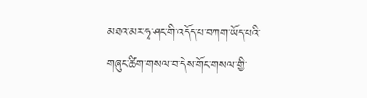མཐའ་མར་ཧྭ་ཤང་གི་འདོད་པ་བཀག་ཡོད་པའི་གཞུང་ཚིག་གསལ་བ་དེས་གོང་གསལ་གྱི་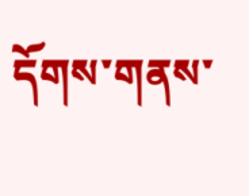དོགས་གནས་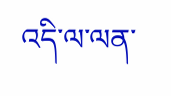འདི་ལ་ལན་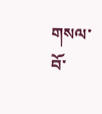གསལ་བོ་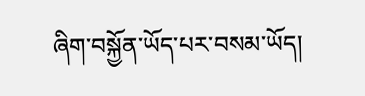ཞིག་བསྐྱོན་ཡོད་པར་བསམ་ཡོད།